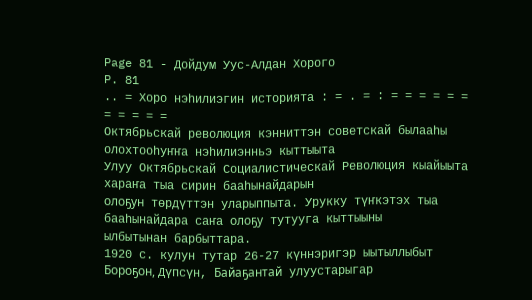Page 81 - Дойдум Уус-Алдан Хорого
P. 81
.. = Хоро нэһилиэгин историята : = . = : = = = = = = = = = = =
Октябрьскай революция кэнниттэн советскай былааһы
олохтооһуҥҥа нэһилиэнньэ кыттыыта
Улуу Октябрьскай Социалистическай Революция кыайыыта хараҥа тыа сирин бааһынайдарын
олоҕун төрдүттэн уларыппыта. Урукку түҥкэтэх тыа бааһынайдара саҥа олоҕу тутууга кыттыыны
ылбытынан барбыттара.
1920 с. кулун тутар 26-27 күннэригэр ыытыллыбыт Бороҕон, Дүпсүн, Байаҕантай улуустарыгар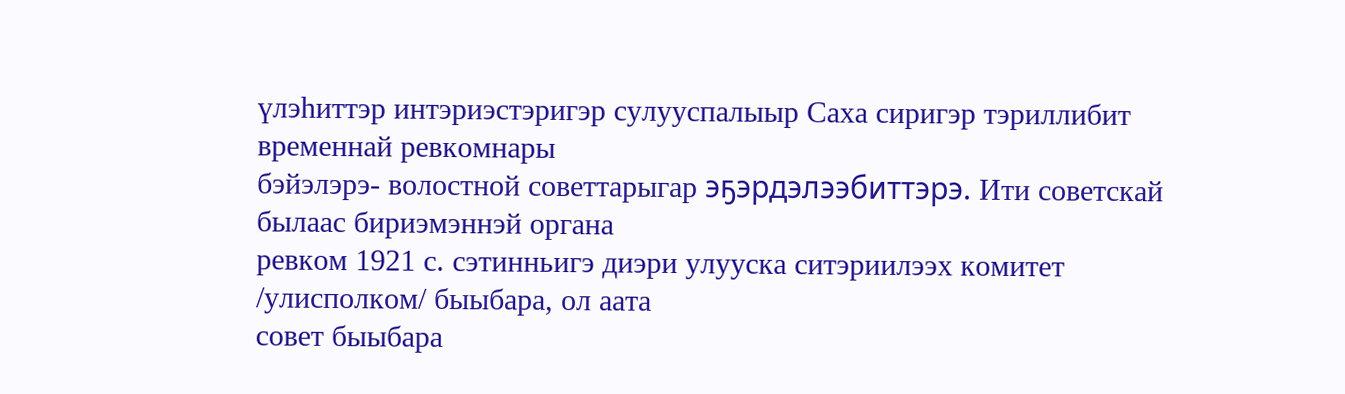үлэһиттэр интэриэстэригэр сулууспалыыр Саха сиригэр тэриллибит временнай ревкомнары
бэйэлэрэ- волостной советтарыгар эҕэрдэлээбиттэрэ. Ити советскай былаас бириэмэннэй органа
ревком 1921 с. сэтинньигэ диэри улууска ситэриилээх комитет /улисполком/ быыбара, ол аата
совет быыбара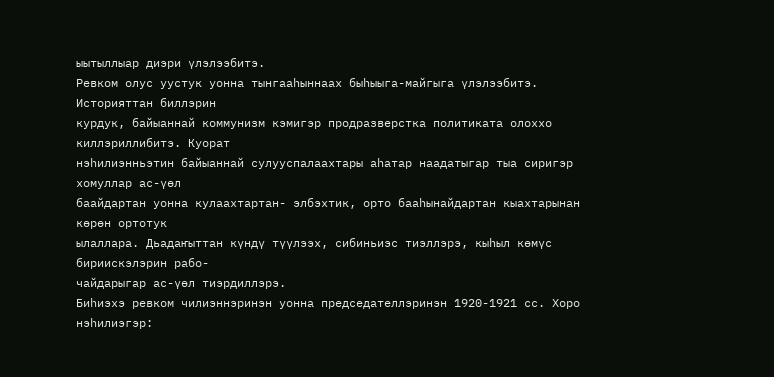ыытыллыар диэри үлэлээбитэ.
Ревком олус уустук уонна тынгааһыннаах быһыыга-майгыга үлэлээбитэ. Историяттан биллэрин
курдук, байыаннай коммунизм кэмигэр продразверстка политиката олоххо киллэриллибитэ. Куорат
нэһилиэнньэтин байыаннай сулууспалаахтары аһатар наадатыгар тыа сиригэр хомуллар ас-үөл
баайдартан уонна кулаахтартан- элбэхтик, орто бааһынайдартан кыахтарынан көрөн ортотук
ылаллара. Дьадаҥыттан күндү түүлээх, сибиньиэс тиэллэрэ, кыһыл көмүс бириискэлэрин рабо-
чайдарыгар ас-үөл тиэрдиллэрэ.
Биһиэхэ ревком чилиэннэринэн уонна председателлэринэн 1920-1921 сс. Хоро нэһилиэгэр: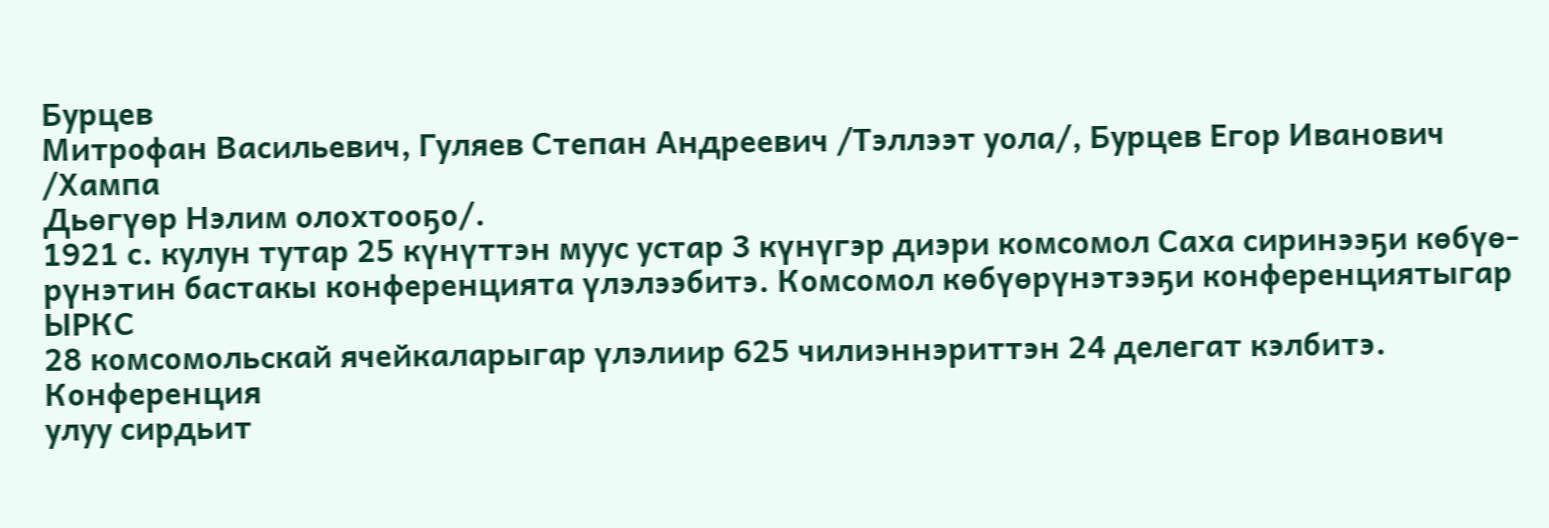Бурцев
Митрофан Васильевич, Гуляев Степан Андреевич /Тэллээт уола/, Бурцев Егор Иванович /Хампа
Дьөгүөр Нэлим олохтооҕо/.
1921 с. кулун тутар 25 күнүттэн муус устар 3 күнүгэр диэри комсомол Саха сиринээҕи көбүө-
рүнэтин бастакы конференцията үлэлээбитэ. Комсомол көбүөрүнэтээҕи конференциятыгар ЫРКС
28 комсомольскай ячейкаларыгар үлэлиир 625 чилиэннэриттэн 24 делегат кэлбитэ. Конференция
улуу сирдьит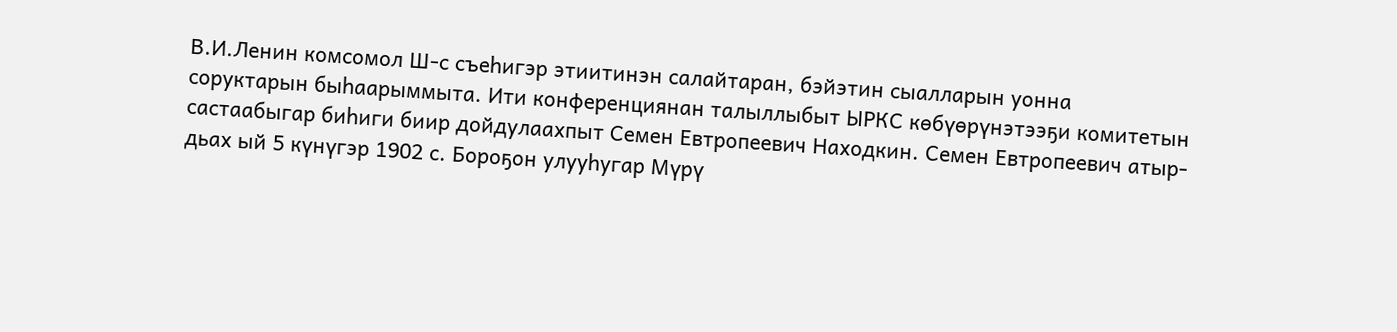В.И.Ленин комсомол Ш-с съеһигэр этиитинэн салайтаран, бэйэтин сыалларын уонна
соруктарын быһаарыммыта. Ити конференциянан талыллыбыт ЫРКС көбүөрүнэтээҕи комитетын
састаабыгар биһиги биир дойдулаахпыт Семен Евтропеевич Находкин. Семен Евтропеевич атыр-
дьах ый 5 күнүгэр 1902 с. Бороҕон улууһугар Мүрү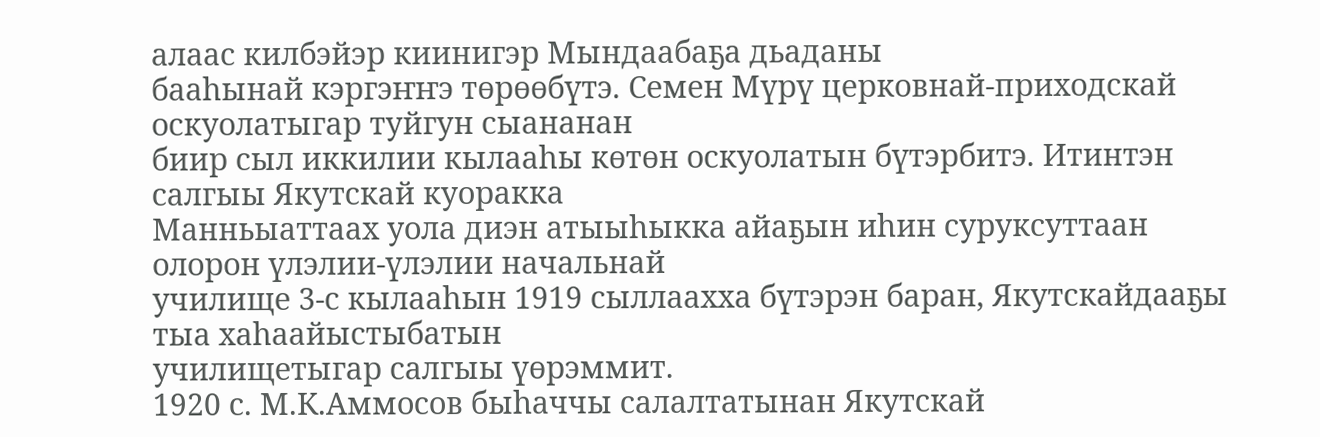алаас килбэйэр киинигэр Мындаабаҕа дьаданы
бааһынай кэргэҥҥэ төрөөбүтэ. Семен Мүрү церковнай-приходскай оскуолатыгар туйгун сыананан
биир сыл иккилии кылааһы көтөн оскуолатын бүтэрбитэ. Итинтэн салгыы Якутскай куоракка
Манньыаттаах уола диэн атыыһыкка айаҕын иһин суруксуттаан олорон үлэлии-үлэлии начальнай
училище 3-с кылааһын 1919 сыллаахха бүтэрэн баран, Якутскайдааҕы тыа хаһаайыстыбатын
училищетыгар салгыы үөрэммит.
1920 с. М.К.Аммосов быһаччы салалтатынан Якутскай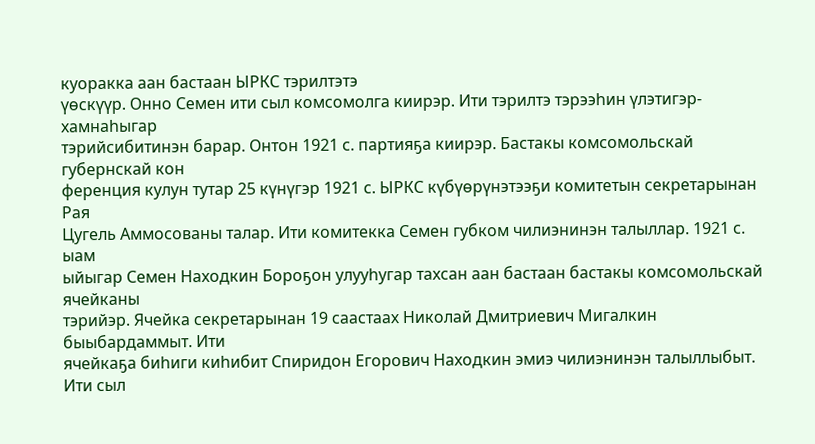куоракка аан бастаан ЫРКС тэрилтэтэ
үөскүүр. Онно Семен ити сыл комсомолга киирэр. Ити тэрилтэ тэрээһин үлэтигэр-хамнаһыгар
тэрийсибитинэн барар. Онтон 1921 с. партияҕа киирэр. Бастакы комсомольскай губернскай кон
ференция кулун тутар 25 күнүгэр 1921 с. ЫРКС күбүөрүнэтээҕи комитетын секретарынан Рая
Цугель Аммосованы талар. Ити комитекка Семен губком чилиэнинэн талыллар. 1921 с. ыам
ыйыгар Семен Находкин Бороҕон улууһугар тахсан аан бастаан бастакы комсомольскай ячейканы
тэрийэр. Ячейка секретарынан 19 саастаах Николай Дмитриевич Мигалкин быыбардаммыт. Ити
ячейкаҕа биһиги киһибит Спиридон Егорович Находкин эмиэ чилиэнинэн талыллыбыт. Ити сыл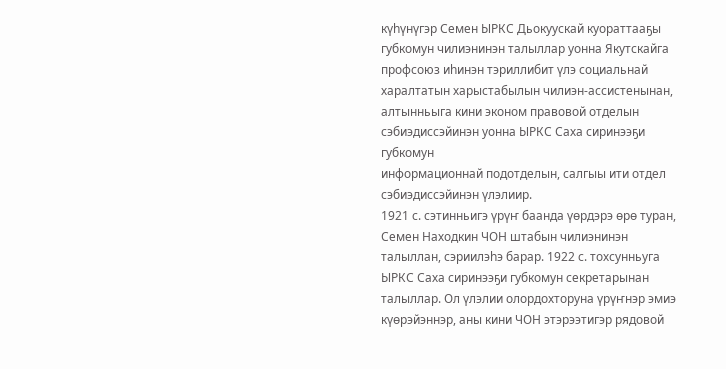күһүнүгэр Семен ЫРКС Дьокуускай куораттааҕы губкомун чилиэнинэн талыллар уонна Якутскайга
профсоюз иһинэн тэриллибит үлэ социальнай харалтатын харыстабылын чилиэн-ассистенынан,
алтынньыга кини эконом правовой отделын сэбиэдиссэйинэн уонна ЫРКС Саха сиринээҕи губкомун
информационнай подотделын, салгыы ити отдел сэбиэдиссэйинэн үлэлиир.
1921 с. сэтинньигэ үрүҥ баанда үөрдэрэ өрө туран, Семен Находкин ЧОН штабын чилиэнинэн
талыллан, сэриилэһэ барар. 1922 с. тохсунньуга ЫРКС Саха сиринээҕи губкомун секретарынан
талыллар. Ол үлэлии олордохторуна үрүҥнэр эмиэ күөрэйэннэр, аны кини ЧОН этэрээтигэр рядовой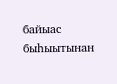байыас быһыытынан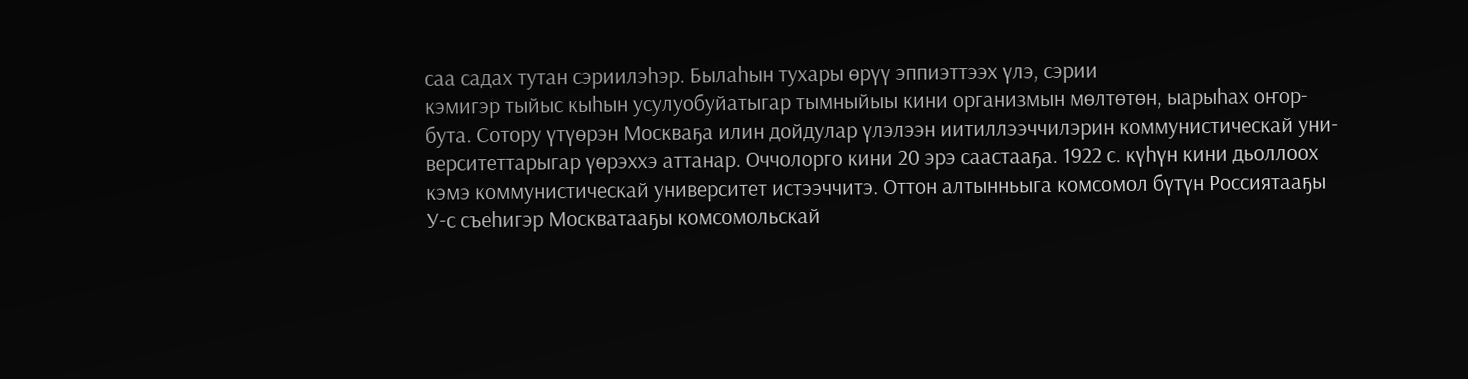саа садах тутан сэриилэһэр. Былаһын тухары өрүү эппиэттээх үлэ, сэрии
кэмигэр тыйыс кыһын усулуобуйатыгар тымныйыы кини организмын мөлтөтөн, ыарыһах оҥор-
бута. Сотору үтүөрэн Москваҕа илин дойдулар үлэлээн иитиллээччилэрин коммунистическай уни-
верситеттарыгар үөрэххэ аттанар. Оччолорго кини 20 эрэ саастааҕа. 1922 с. күһүн кини дьоллоох
кэмэ коммунистическай университет истээччитэ. Оттон алтынньыга комсомол бүтүн Россиятааҕы
У-с съеһигэр Москватааҕы комсомольскай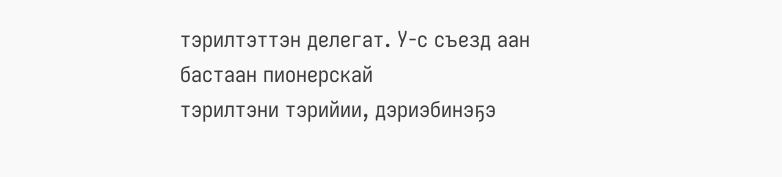тэрилтэттэн делегат. У-с съезд аан бастаан пионерскай
тэрилтэни тэрийии, дэриэбинэҕэ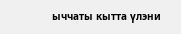ыччаты кытта үлэни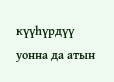күүһүрдүү уонна да атын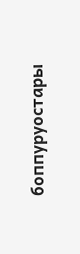боппуруостары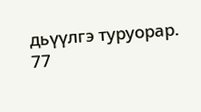дьүүлгэ туруорар.
77